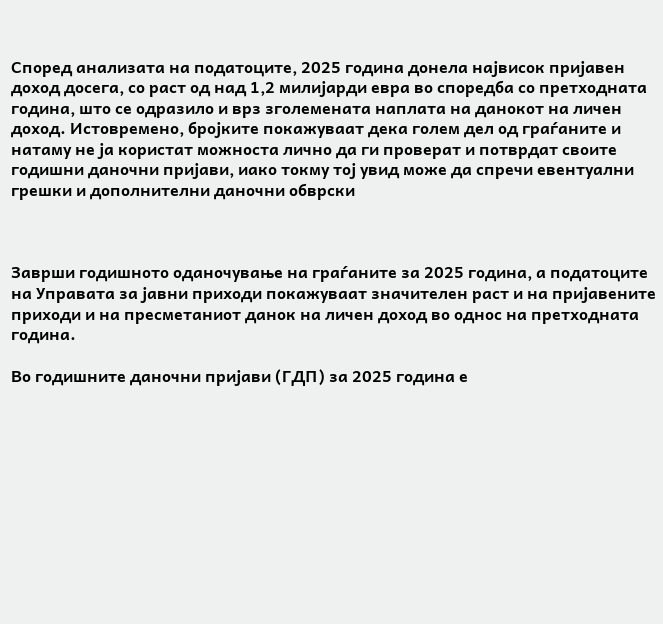Според анализата на податоците, 2025 година донела највисок пријавен доход досега, со раст од над 1,2 милијарди евра во споредба со претходната година, што се одразило и врз зголемената наплата на данокот на личен доход. Истовремено, бројките покажуваат дека голем дел од граѓаните и натаму не ја користат можноста лично да ги проверат и потврдат своите годишни даночни пријави, иако токму тој увид може да спречи евентуални грешки и дополнителни даночни обврски



Заврши годишното оданочување на граѓаните за 2025 година, а податоците на Управата за јавни приходи покажуваат значителен раст и на пријавените приходи и на пресметаниот данок на личен доход во однос на претходната година.

Во годишните даночни пријави (ГДП) за 2025 година е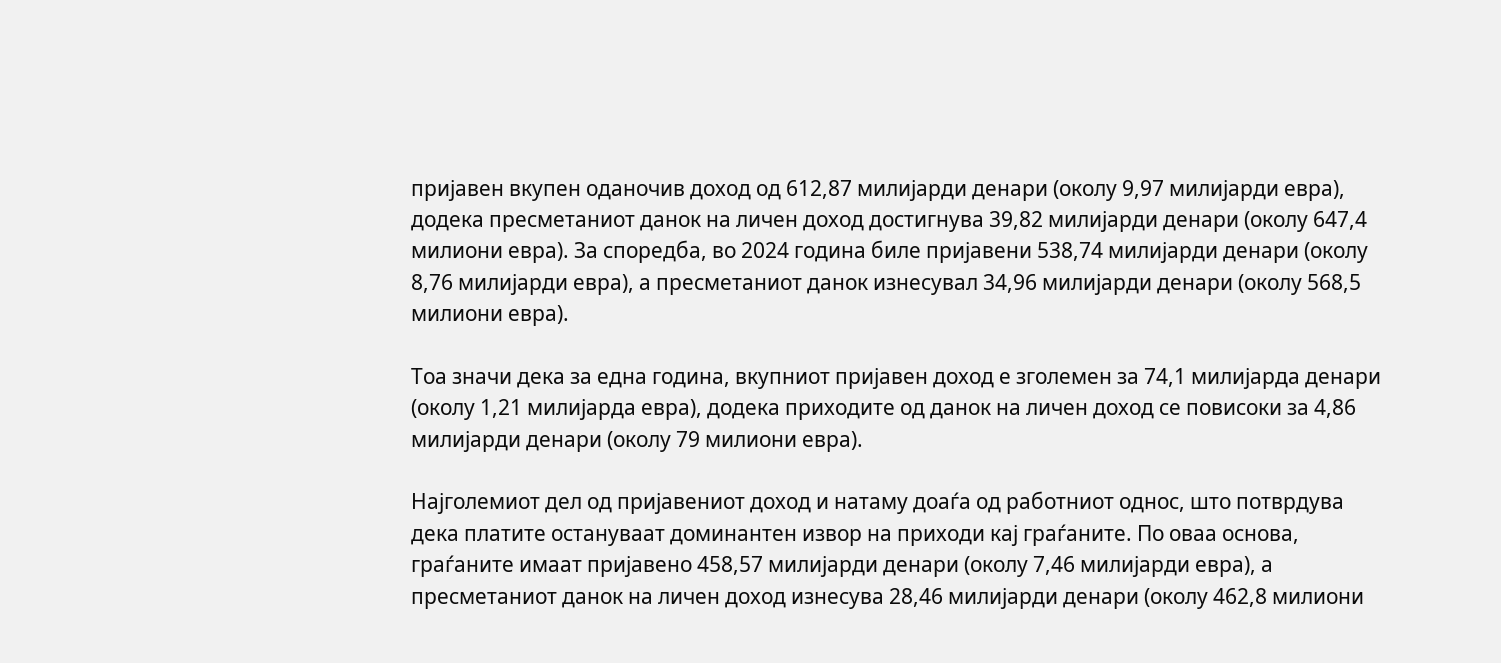пријавен вкупен оданочив доход од 612,87 милијарди денари (околу 9,97 милијарди евра), додека пресметаниот данок на личен доход достигнува 39,82 милијарди денари (околу 647,4 милиони евра). За споредба, во 2024 година биле пријавени 538,74 милијарди денари (околу 8,76 милијарди евра), а пресметаниот данок изнесувал 34,96 милијарди денари (околу 568,5 милиони евра).

Тоа значи дека за една година, вкупниот пријавен доход е зголемен за 74,1 милијарда денари (околу 1,21 милијарда евра), додека приходите од данок на личен доход се повисоки за 4,86 милијарди денари (околу 79 милиони евра).

Најголемиот дел од пријавениот доход и натаму доаѓа од работниот однос, што потврдува дека платите остануваат доминантен извор на приходи кај граѓаните. По оваа основа, граѓаните имаат пријавено 458,57 милијарди денари (околу 7,46 милијарди евра), а пресметаниот данок на личен доход изнесува 28,46 милијарди денари (околу 462,8 милиони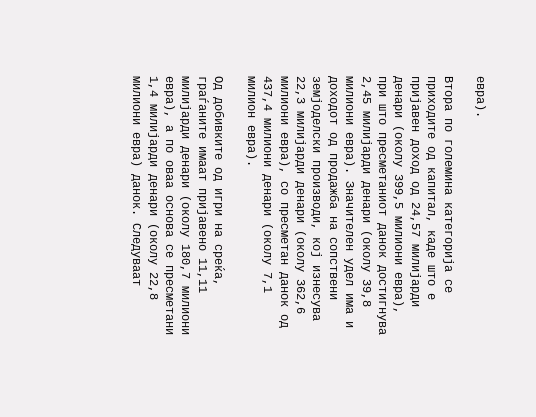евра).

Втора по големина категорија се приходите од капитал, каде што е пријавен доход од 24,57 милијарди денари (околу 399,5 милиони евра), при што пресметаниот данок достигнува 2,45 милијарди денари (околу 39,8 милиони евра). Значителен удел има и доходот од продажба на сопствени земјоделски производи, кој изнесува 22,3 милијарди денари (околу 362,6 милиони евра), со пресметан данок од 437,4 милиони денари (околу 7,1 милион евра).

Од добивките од игри на среќа, граѓаните имаат пријавено 11,11 милијарди денари (околу 180,7 милиони евра), а по оваа основа се пресметани 1,4 милијарди денари (околу 22,8 милиони евра) данок. Следуваат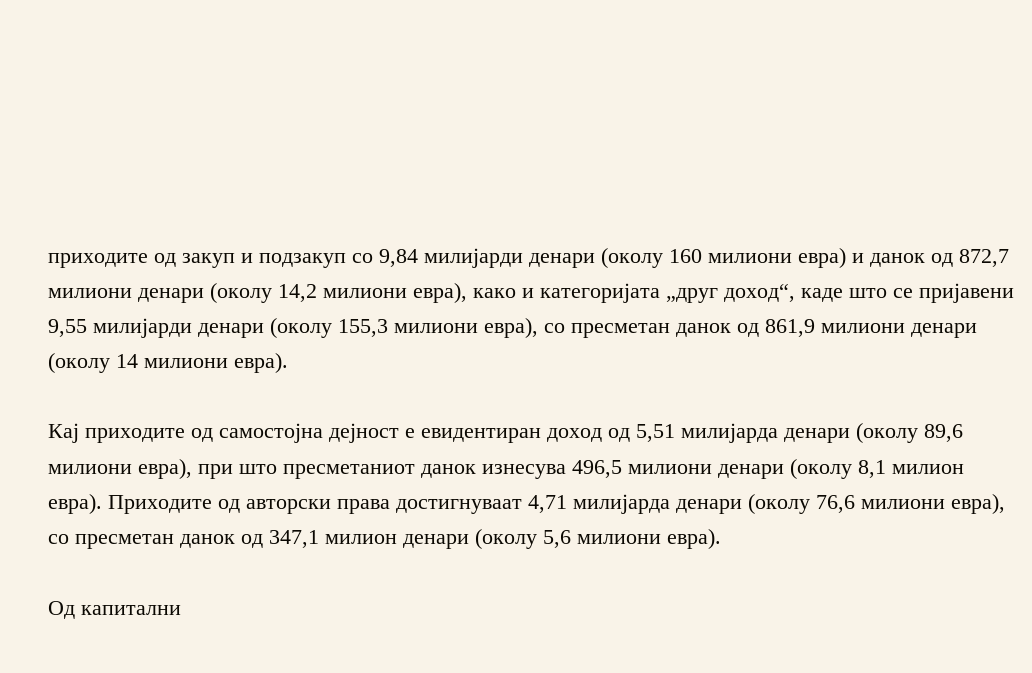приходите од закуп и подзакуп со 9,84 милијарди денари (околу 160 милиони евра) и данок од 872,7 милиони денари (околу 14,2 милиони евра), како и категоријата „друг доход“, каде што се пријавени 9,55 милијарди денари (околу 155,3 милиони евра), со пресметан данок од 861,9 милиони денари (околу 14 милиони евра).

Кај приходите од самостојна дејност е евидентиран доход од 5,51 милијарда денари (околу 89,6 милиони евра), при што пресметаниот данок изнесува 496,5 милиони денари (околу 8,1 милион евра). Приходите од авторски права достигнуваат 4,71 милијарда денари (околу 76,6 милиони евра), со пресметан данок од 347,1 милион денари (околу 5,6 милиони евра).

Од капитални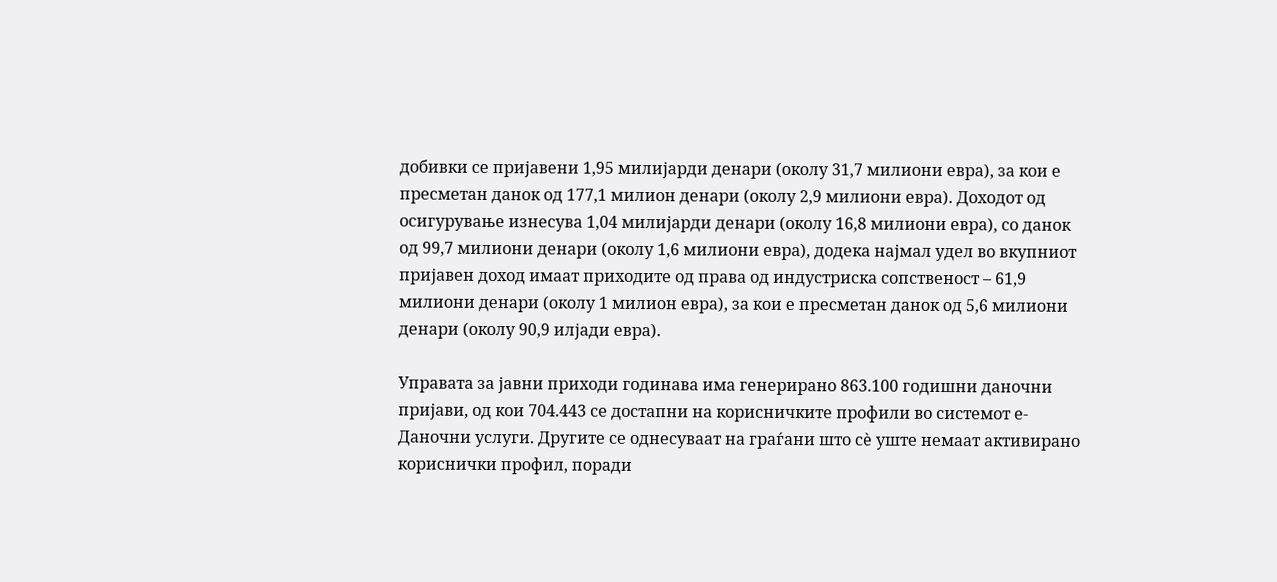добивки се пријавени 1,95 милијарди денари (околу 31,7 милиони евра), за кои е пресметан данок од 177,1 милион денари (околу 2,9 милиони евра). Доходот од осигурување изнесува 1,04 милијарди денари (околу 16,8 милиони евра), со данок од 99,7 милиони денари (околу 1,6 милиони евра), додека најмал удел во вкупниот пријавен доход имаат приходите од права од индустриска сопственост – 61,9 милиони денари (околу 1 милион евра), за кои е пресметан данок од 5,6 милиони денари (околу 90,9 илјади евра).

Управата за јавни приходи годинава има генерирано 863.100 годишни даночни пријави, од кои 704.443 се достапни на корисничките профили во системот е-Даночни услуги. Другите се однесуваат на граѓани што сè уште немаат активирано кориснички профил, поради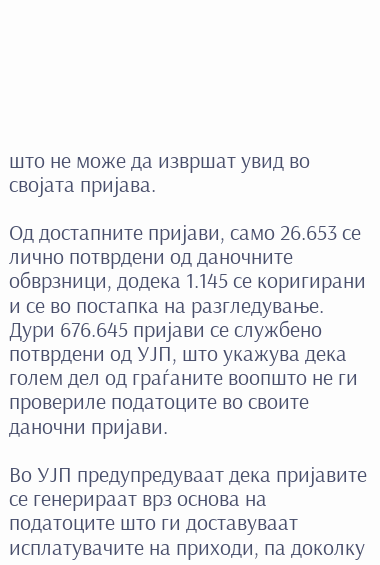што не може да извршат увид во својата пријава.

Од достапните пријави, само 26.653 се лично потврдени од даночните обврзници, додека 1.145 се коригирани и се во постапка на разгледување. Дури 676.645 пријави се службено потврдени од УЈП, што укажува дека голем дел од граѓаните воопшто не ги провериле податоците во своите даночни пријави.

Во УЈП предупредуваат дека пријавите се генерираат врз основа на податоците што ги доставуваат исплатувачите на приходи, па доколку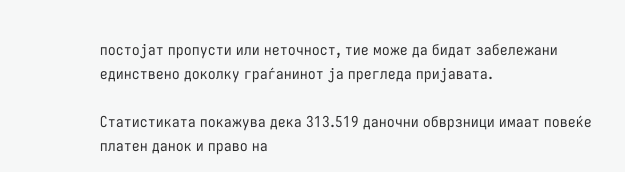постојат пропусти или неточност, тие може да бидат забележани единствено доколку граѓанинот ја прегледа пријавата.

Статистиката покажува дека 313.519 даночни обврзници имаат повеќе платен данок и право на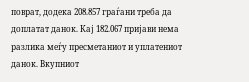поврат, додека 208.857 граѓани треба да доплатат данок. Кај 182.067 пријави нема разлика меѓу пресметаниот и уплатениот данок. Вкупниот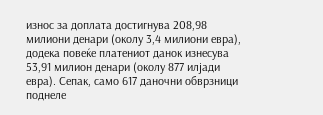износ за доплата достигнува 208,98 милиони денари (околу 3,4 милиони евра), додека повеќе платениот данок изнесува 53,91 милион денари (околу 877 илјади евра). Сепак, само 617 даночни обврзници поднеле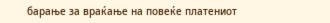барање за враќање на повеќе платениот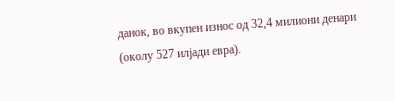данок, во вкупен износ од 32,4 милиони денари (околу 527 илјади евра).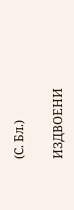(С. Бл.)

ИЗДВОЕНИ